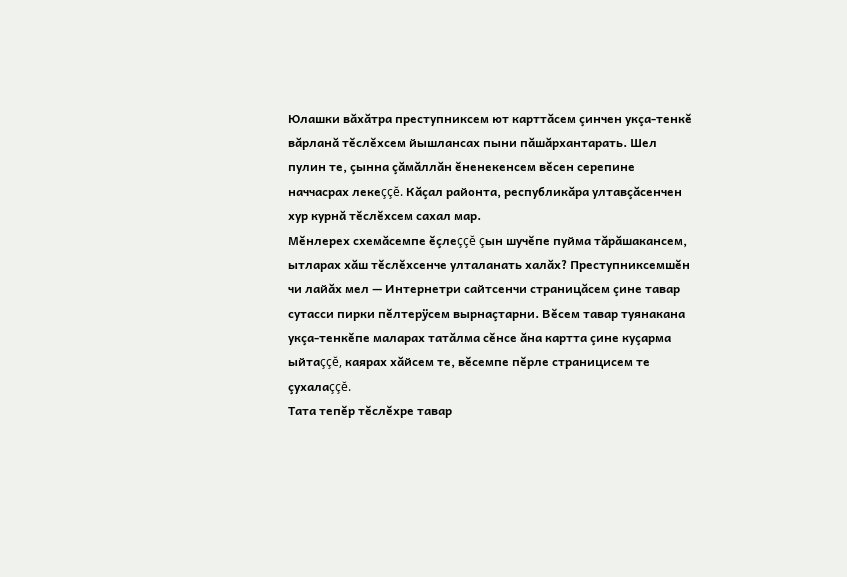Юлашки вăхăтра преступниксем ют карттăсем çинчен укçа-тенкĕ вăрланă тĕслĕхсем йышлансах пыни пăшăрхантарать. Шел пулин те, çынна çăмăллăн ĕненекенсем вĕсен серепине наччасрах лекеççĕ. Кăçал районта, республикăра ултавçăсенчен хур курнă тĕслĕхсем сахал мар.
Мĕнлерех схемăсемпе ĕçлеççĕ çын шучĕпе пуйма тăрăшакансем, ытларах хăш тĕслĕхсенче улталанать халăх? Преступниксемшĕн чи лайăх мел — Интернетри сайтсенчи страницăсем çине тавар сутасси пирки пĕлтерÿсем вырнаçтарни. Вĕсем тавар туянакана укçа-тенкĕпе маларах татăлма сĕнсе ăна картта çине куçарма ыйтаççĕ, каярах хăйсем те, вĕсемпе пĕрле страницисем те çухалаççĕ.
Тата тепĕр тĕслĕхре тавар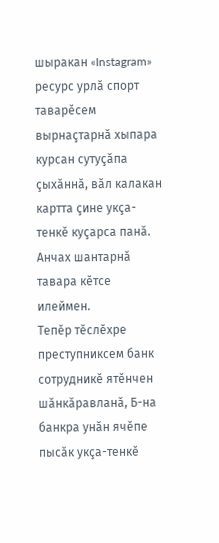шыракан «Instagram» ресурс урлă спорт таварĕсем вырнаçтарнă хыпара курсан сутуçăпа çыхăннă, вăл калакан картта çине укçа-тенкĕ куçарса панă. Анчах шантарнă тавара кĕтсе илеймен.
Тепĕр тĕслĕхре преступниксем банк сотрудникĕ ятĕнчен шăнкăравланă, Б-на банкра унăн ячĕпе пысăк укçа-тенкĕ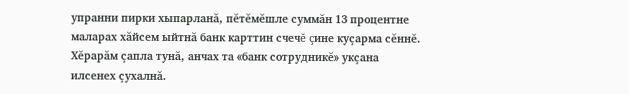упранни пирки хыпарланă, пĕтĕмĕшле суммăн 13 процентне маларах хăйсем ыйтнă банк карттин счечĕ çине куçарма сĕннĕ. Хĕрарăм çапла тунă, анчах та «банк сотрудникĕ» укçана илсенех çухалнă.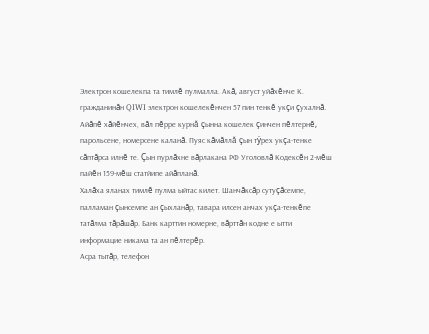Электрон кошелекпа та тимлĕ пулмалла. Акă, август уйăхĕнче К. гражданинăн QIWI электрон кошелекĕнчен 57 пин тенкĕ укçи çухалнă. Айăпĕ хăйĕнчех, вăл пĕрре курнă çынна кошелек çинчен пĕлтернĕ, парольсене, номерсене каланă. Пуяс кăмăллă çын тÿрех укçа-тенке сăптăрса илнĕ те. Çын пурлăхне вăрлакана РФ Уголовлă Кодексĕн 2-мĕш пайĕн 159-мĕш статйипе айăпланă.
Халăха яланах тимлĕ пулма ыйтас килет. Шанчăксăр сутуçăсемпе, палламан çынсемпе ан çыхланăр, тавара илсен анчах укçа-тенкĕпе татăлма тăрăшăр. Банк карттин номерне, вăрттăн кодне е ытти информацие никама та ан пĕлтерĕр.
Асра тытăр, телефон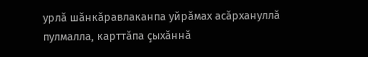урлă шăнкăравлаканпа уйрăмах асăрхануллă пулмалла, карттăпа çыхăннă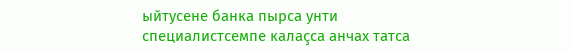ыйтусене банка пырса унти специалистсемпе калаçса анчах татса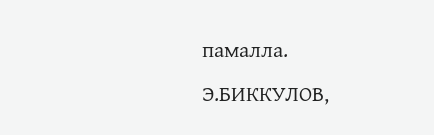памалла.
Э.БИККУЛОВ,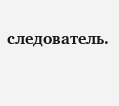следователь.